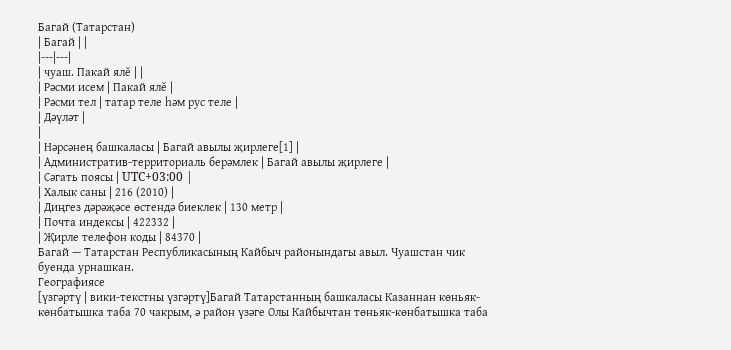Багай (Татарстан)
| Багай | |
|---|---|
| чуаш. Пакай ялĕ | |
| Рәсми исем | Пакай ялĕ |
| Рәсми тел | татар теле һәм рус теле |
| Дәүләт |
|
| Нәрсәнең башкаласы | Багай авылы җирлеге[1] |
| Административ-территориаль берәмлек | Багай авылы җирлеге |
| Сәгать поясы | UTC+03:00 |
| Халык саны | 216 (2010) |
| Диңгез дәрәҗәсе өстендә биеклек | 130 метр |
| Почта индексы | 422332 |
| Җирле телефон коды | 84370 |
Багай — Татарстан Республикасының Кайбыч районындагы авыл. Чуашстан чик буенда урнашкан.
Географиясе
[үзгәртү | вики-текстны үзгәртү]Багай Татарстанның башкаласы Казаннан көньяк-көнбатышка таба 70 чакрым, ә район үзәге Олы Кайбычтан төньяк-көнбатышка таба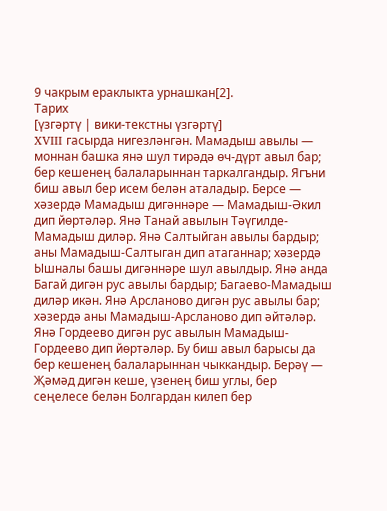9 чакрым ераклыкта урнашкан[2].
Тарих
[үзгәртү | вики-текстны үзгәртү]
XVIII гасырда нигезләнгән. Мамадыш авылы — моннан башка янә шул тирәдә өч-дүрт авыл бар; бер кешенең балаларыннан таркалгандыр. Ягъни биш авыл бер исем белән аталадыр. Берсе — хәзердә Мамадыш дигәннәре — Мамадыш-Әкил дип йөртәләр. Янә Танай авылын Тәүгилде-Мамадыш диләр. Янә Салтыйган авылы бардыр; аны Мамадыш-Салтыган дип атаганнар; хәзердә Ышналы башы дигәннәре шул авылдыр. Янә анда Багай дигән рус авылы бардыр; Багаево-Мамадыш диләр икән. Янә Арсланово дигән рус авылы бар; хәзердә аны Мамадыш-Арсланово дип әйтәләр. Янә Гордеево дигән рус авылын Мамадыш-Гордеево дип йөртәләр. Бу биш авыл барысы да бер кешенең балаларыннан чыккандыр. Берәү — Җәмәд дигән кеше, үзенең биш углы, бер сеңелесе белән Болгардан килеп бер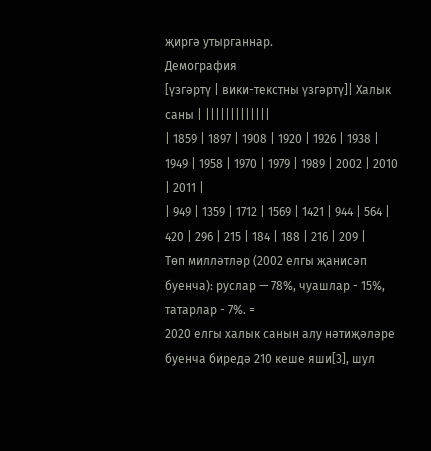җиргә утырганнар.
Демография
[үзгәртү | вики-текстны үзгәртү]| Халык саны | |||||||||||||
| 1859 | 1897 | 1908 | 1920 | 1926 | 1938 | 1949 | 1958 | 1970 | 1979 | 1989 | 2002 | 2010 | 2011 |
| 949 | 1359 | 1712 | 1569 | 1421 | 944 | 564 | 420 | 296 | 215 | 184 | 188 | 216 | 209 |
Төп милләтләр (2002 елгы җанисәп буенча): руслар — 78%, чуашлар - 15%, татарлар - 7%. =
2020 елгы халык санын алу нәтиҗәләре буенча биредә 210 кеше яши[3], шул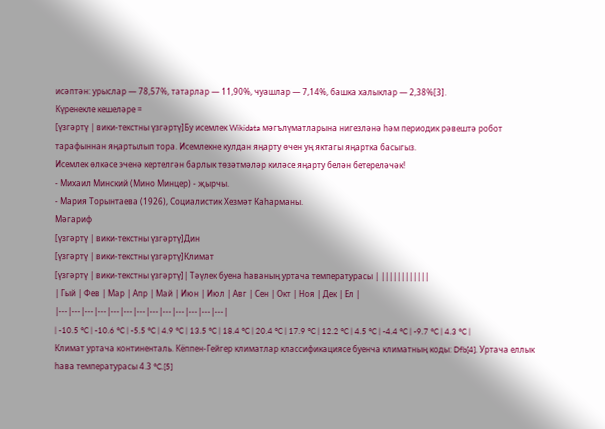исәптән: урыслар — 78,57%, татарлар — 11,90%, чуашлар — 7,14%, башка халыклар — 2,38%[3].
Күренекле кешеләре =
[үзгәртү | вики-текстны үзгәртү]Бу исемлек Wikidata мәгълүматларына нигезләнә һәм периодик рәвештә робот тарафыннан яңартылып тора. Исемлекне кулдан яңарту өчен уң яктагы яңартка басыгыз.
Исемлек өлкәсе эченә кертелгән барлык төзәтмәләр киләсе яңарту белән бетереләчәк!
- Михаил Минский (Мино Минцер) - җырчы.
- Мария Торынтаева (1926), Социалистик Хезмәт Каһарманы.
Мәгариф
[үзгәртү | вики-текстны үзгәртү]Дин
[үзгәртү | вики-текстны үзгәртү]Климат
[үзгәртү | вики-текстны үзгәртү]| Тәүлек буена һаваның уртача температурасы | ||||||||||||
| Гый | Фев | Мар | Апр | Май | Июн | Июл | Авг | Сен | Окт | Ноя | Дек | Ел |
|---|---|---|---|---|---|---|---|---|---|---|---|---|
| -10.5 °C | -10.6 °C | -5.5 °C | 4.9 °C | 13.5 °C | 18.4 °C | 20.4 °C | 17.9 °C | 12.2 °C | 4.5 °C | -4.4 °C | -9.7 °C | 4.3 °C |
Климат уртача континенталь. Кёппен-Гейгер климатлар классификациясе буенча климатның коды: Dfb[4]. Уртача еллык һава температурасы 4.3 °C.[5]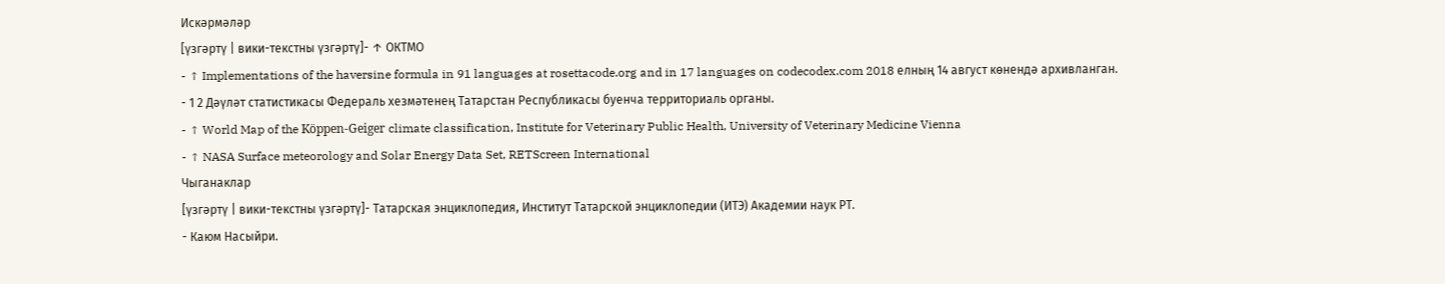Искәрмәләр
[үзгәртү | вики-текстны үзгәртү]- ↑ ОКТМО
- ↑ Implementations of the haversine formula in 91 languages at rosettacode.org and in 17 languages on codecodex.com 2018 елның 14 август көнендә архивланган.
- 1 2 Дәүләт статистикасы Федераль хезмәтенең Татарстан Республикасы буенча территориаль органы.
- ↑ World Map of the Köppen-Geiger climate classification, Institute for Veterinary Public Health, University of Veterinary Medicine Vienna
- ↑ NASA Surface meteorology and Solar Energy Data Set, RETScreen International
Чыганаклар
[үзгәртү | вики-текстны үзгәртү]- Татарская энциклопедия, Институт Татарской энциклопедии (ИТЭ) Академии наук РТ.
- Каюм Насыйри.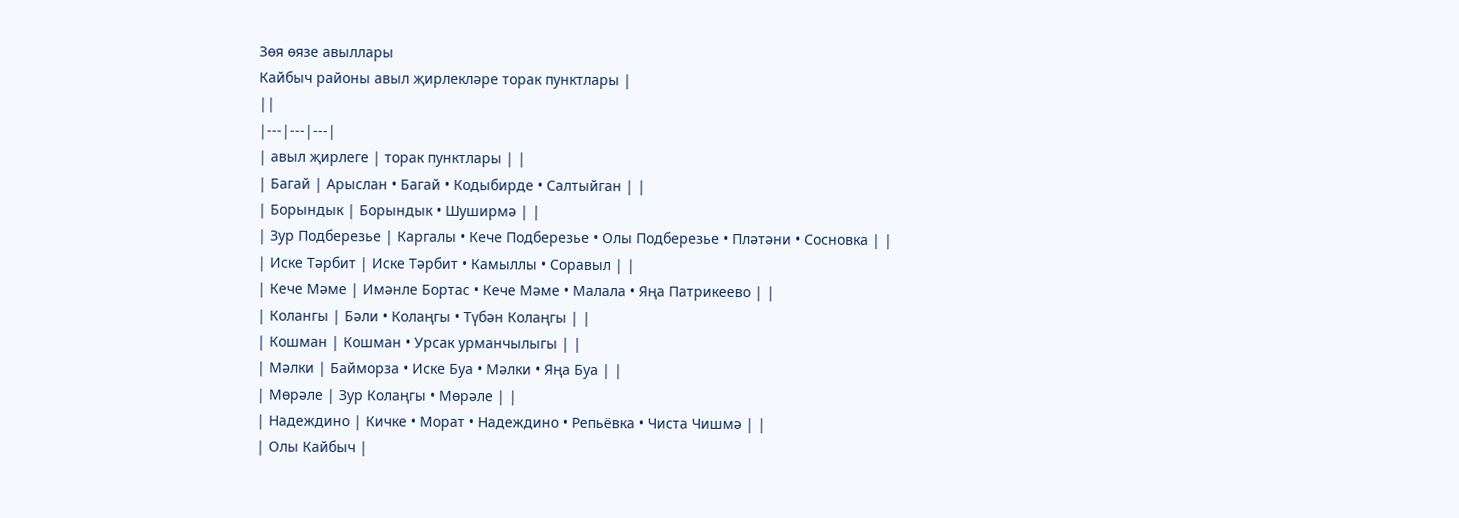Зөя өязе авыллары
Кайбыч районы авыл җирлекләре торак пунктлары |
||
|---|---|---|
| авыл җирлеге | торак пунктлары | |
| Багай | Арыслан • Багай • Кодыбирде • Салтыйган | |
| Борындык | Борындык • Шуширмә | |
| Зур Подберезье | Каргалы • Кече Подберезье • Олы Подберезье • Пләтәни • Сосновка | |
| Иске Тәрбит | Иске Тәрбит • Камыллы • Соравыл | |
| Кече Мәме | Имәнле Бортас • Кече Мәме • Малала • Яңа Патрикеево | |
| Колангы | Бәли • Колаңгы • Түбән Колаңгы | |
| Кошман | Кошман • Урсак урманчылыгы | |
| Мәлки | Байморза • Иске Буа • Мәлки • Яңа Буа | |
| Мөрәле | Зур Колаңгы • Мөрәле | |
| Надеждино | Кичке • Морат • Надеждино • Репьёвка • Чиста Чишмә | |
| Олы Кайбыч |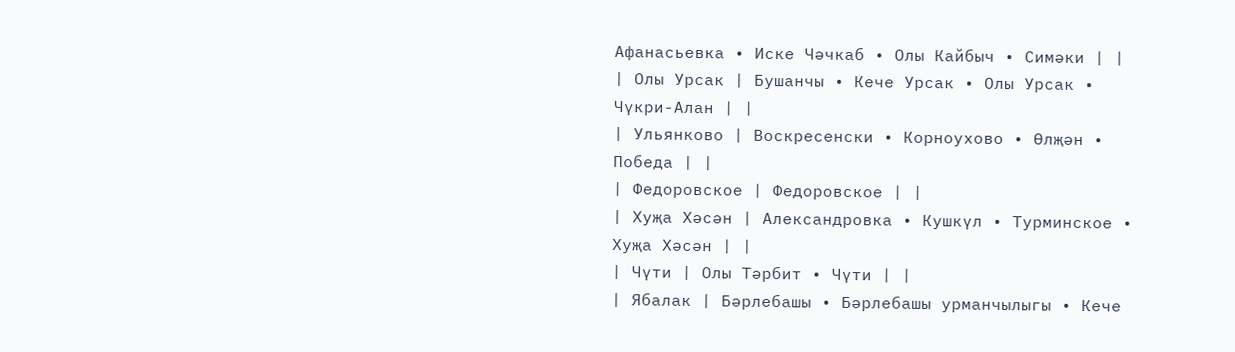Афанасьевка • Иске Чәчкаб • Олы Кайбыч • Симәки | |
| Олы Урсак | Бушанчы • Кече Урсак • Олы Урсак • Чүкри-Алан | |
| Ульянково | Воскресенски • Корноухово • Өлҗән • Победа | |
| Федоровское | Федоровское | |
| Хуҗа Хәсән | Александровка • Кушкүл • Турминское • Хуҗа Хәсән | |
| Чүти | Олы Тәрбит • Чүти | |
| Ябалак | Бәрлебашы • Бәрлебашы урманчылыгы • Кече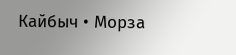Кайбыч • Морза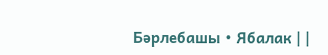Бәрлебашы • Ябалак | |